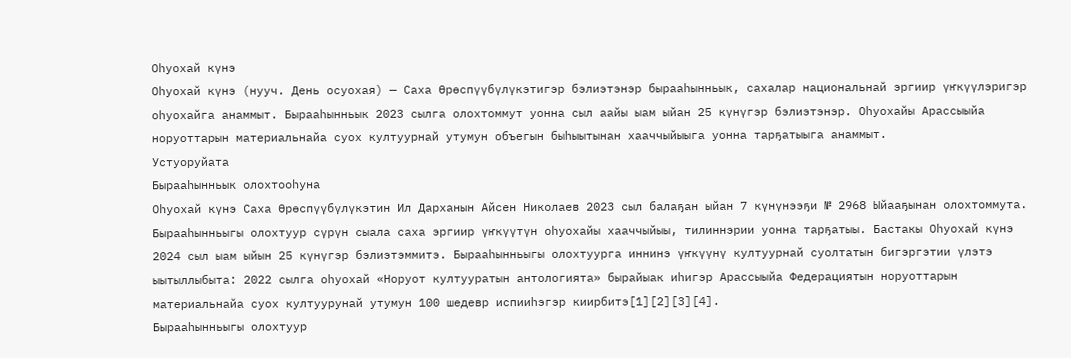Оһуохай күнэ
Оһуохай күнэ (нууч. День осуохая) — Саха Өрөспүүбүлүкэтигэр бэлиэтэнэр бырааһынньык, сахалар национальнай эргиир үҥкүүлэригэр оһуохайга анаммыт. Бырааһынньык 2023 сылга олохтоммут уонна сыл аайы ыам ыйан 25 күнүгэр бэлиэтэнэр. Оһуохайы Арассыыйа норуоттарын материальнайа суох култуурнай утумун объегын быһыытынан хааччыйыыга уонна тарҕатыыга анаммыт.
Устуоруйата
Бырааһынньык олохтооһуна
Оһуохай күнэ Саха Өрөспүүбүлүкэтин Ил Дарханын Айсен Николаев 2023 сыл балаҕан ыйан 7 күнүнээҕи № 2968 Ыйааҕынан олохтоммута. Бырааһынньыгы олохтуур сүрүн сыала саха эргиир үҥкүүтүн оһуохайы хааччыйыы, тилиннэрии уонна тарҕатыы. Бастакы Оһуохай күнэ 2024 сыл ыам ыйын 25 күнүгэр бэлиэтэммитэ. Бырааһынньыгы олохтуурга иннинэ үҥкүүнү култуурнай суолтатын бигэргэтии үлэтэ ыытыллыбыта: 2022 сылга оһуохай «Норуот култууратын антологията» бырайыак иһигэр Арассыыйа Федерациятын норуоттарын материальнайа суох култуурунай утумун 100 шедевр испииһэгэр киирбитэ[1][2][3][4].
Бырааһынньыгы олохтуур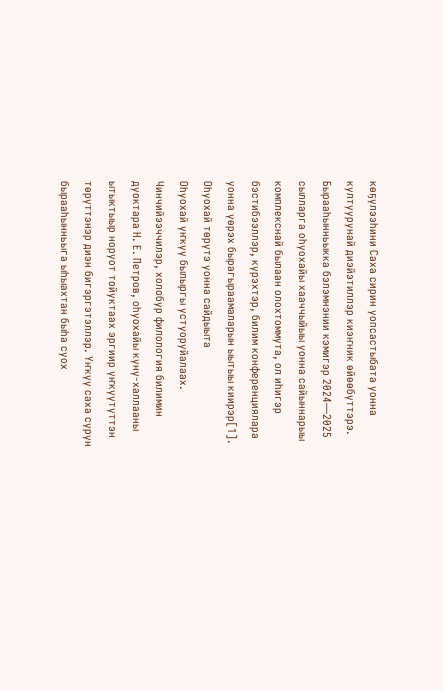көҕүлээһини Саха сирин уопсастыбата уонна култуурунай диэйэтиллэр киэҥник өйөөбүттэрэ. Бырааһынньыкка бэлэмнэнии кэмигэр 2024—2025 сылларга оһуохайы хааччыйыы уонна сайыннарыы комплекснай былаан олохтоммута, ол иһигэр бэстибээллэр, күрэхтэр, билим конференциялара уонна үөрэх бырагыраамаларын ыытыы киирэр[1].
Оһуохай төрүтэ уонна сайдыыта
Оһуохай үҥкүү былыргы устуоруйалаах. Чинчийээччилэр, холобур филология билимин дуоктара Н. Е. Петров, оһуохайы күнү-халлааны ытыктыыр норуот тойуктаах эргиир үҥкүүтүттэн төрүттэнэр диэн бигэргэтэллэр. Үҥкүү саха сүрүн бырааһынньыга ыһыахтан быһа суох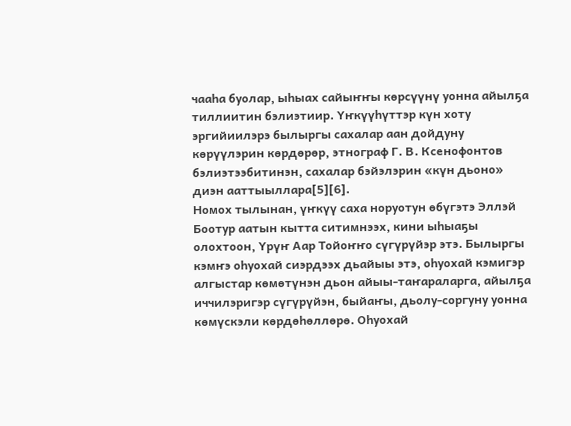чааһа буолар, ыһыах сайыҥҥы көрсүүнү уонна айылҕа тиллиитин бэлиэтиир. Үҥкүүһүттэр күн хоту эргийиилэрэ былыргы сахалар аан дойдуну көрүүлэрин көрдөрөр, этнограф Г. В. Ксенофонтов бэлиэтээбитинэн, сахалар бэйэлэрин «күн дьоно» диэн ааттыыллара[5][6].
Номох тылынан, үҥкүү саха норуотун өбүгэтэ Эллэй Боотур аатын кытта ситимнээх, кини ыһыаҕы олохтоон, Үрүҥ Аар Тойоҥҥо сүгүрүйэр этэ. Былыргы кэмҥэ оһуохай сиэрдээх дьайыы этэ, оһуохай кэмигэр алгыстар көмөтүнэн дьон айыы-таҥараларга, айылҕа иччилэригэр сүгүрүйэн, быйаҥы, дьолу-соргуну уонна көмүскэли көрдөһөллөрө. Оһуохай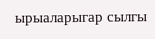ырыаларыгар сылгы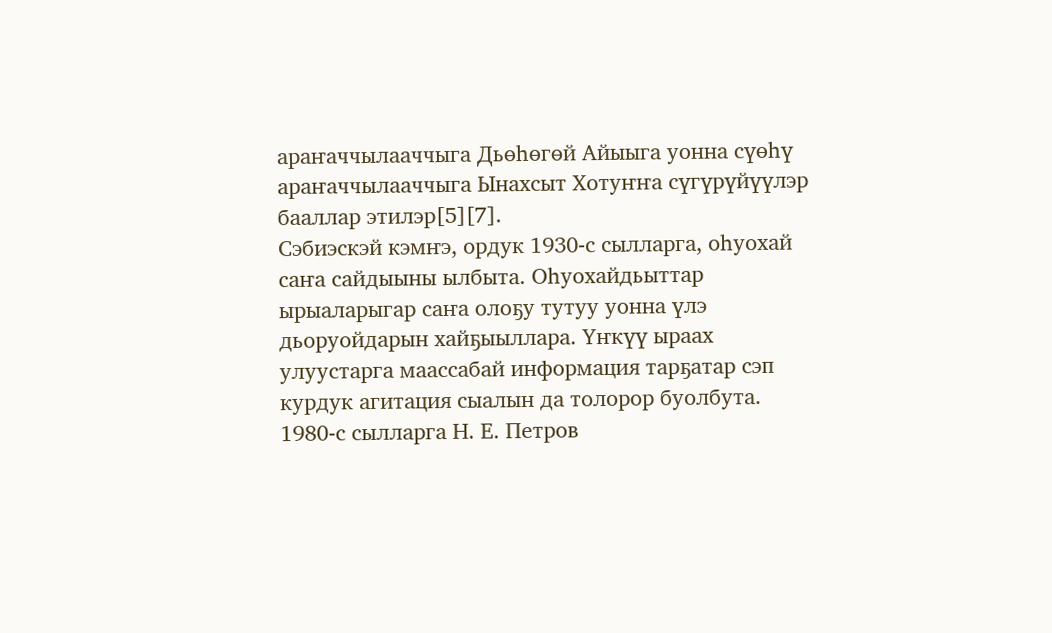араҥаччылааччыга Дьөһөгөй Айыыга уонна сүөһү араҥаччылааччыга Ынахсыт Хотуҥҥа сүгүрүйүүлэр бааллар этилэр[5][7].
Сэбиэскэй кэмҥэ, ордук 1930-с сылларга, оһуохай саҥа сайдыыны ылбыта. Оһуохайдьыттар ырыаларыгар саҥа олоҕу тутуу уонна үлэ дьоруойдарын хайҕыыллара. Үҥкүү ыраах улуустарга маассабай информация тарҕатар сэп курдук агитация сыалын да толорор буолбута. 1980-с сылларга Н. Е. Петров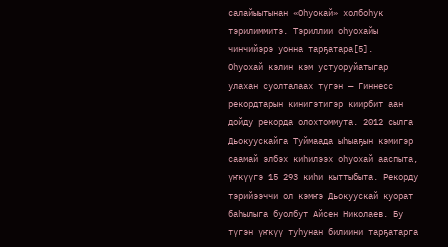салайыытынан «Оһуокай» холбоһук тэрилиммитэ. Тэриллии оһуохайы чинчийэрэ уонна тарҕатара[5].
Оһуохай кэлин кэм устуоруйатыгар улахан суолталаах түгэн — Гиннесс рекордтарын кинигэтигэр киирбит аан дойду рекорда олохтоммута. 2012 сылга Дьокуускайга Туймаада ыһыаҕын кэмигэр саамай элбэх киһилээх оһуохай ааспыта, үҥкүүгэ 15 293 киһи кыттыбыта. Рекорду тэрийээччи ол кэмҥэ Дьокуускай куорат баһылыга буолбут Айсен Николаев. Бу түгэн үҥкүү туһунан билиини тарҕатарга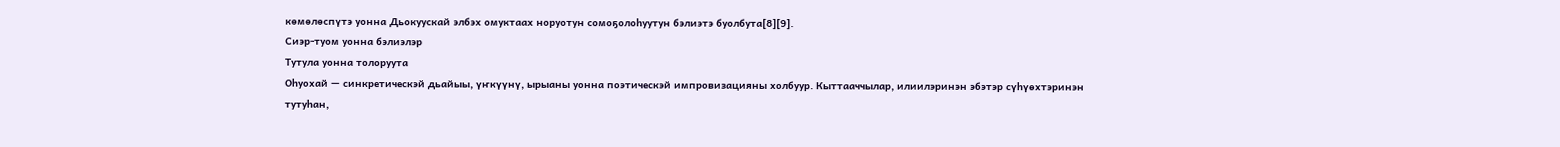көмөлөспүтэ уонна Дьокуускай элбэх омуктаах норуотун сомоҕолоһуутун бэлиэтэ буолбута[8][9].
Сиэр-туом уонна бэлиэлэр
Тутула уонна толоруута
Оһуохай — синкретическэй дьайыы, үҥкүүнү, ырыаны уонна поэтическэй импровизацияны холбуур. Кыттааччылар, илиилэринэн эбэтэр сүһүөхтэринэн тутуһан,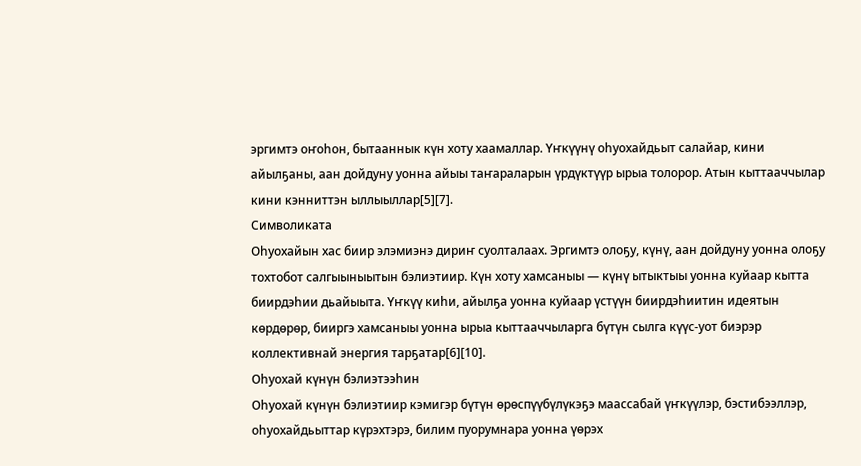эргимтэ оҥоһон, бытааннык күн хоту хаамаллар. Үҥкүүнү оһуохайдьыт салайар, кини айылҕаны, аан дойдуну уонна айыы таҥараларын үрдүктүүр ырыа толорор. Атын кыттааччылар кини кэнниттэн ыллыыллар[5][7].
Символиката
Оһуохайын хас биир элэмиэнэ дириҥ суолталаах. Эргимтэ олоҕу, күнү, аан дойдуну уонна олоҕу тохтобот салгыыныытын бэлиэтиир. Күн хоту хамсаныы — күнү ытыктыы уонна куйаар кытта биирдэһии дьайыыта. Үҥкүү киһи, айылҕа уонна куйаар үстүүн биирдэһиитин идеятын көрдөрөр, бииргэ хамсаныы уонна ырыа кыттааччыларга бүтүн сылга күүс-уот биэрэр коллективнай энергия тарҕатар[6][10].
Оһуохай күнүн бэлиэтээһин
Оһуохай күнүн бэлиэтиир кэмигэр бүтүн өрөспүүбүлүкэҕэ маассабай үҥкүүлэр, бэстибээллэр, оһуохайдьыттар күрэхтэрэ, билим пуорумнара уонна үөрэх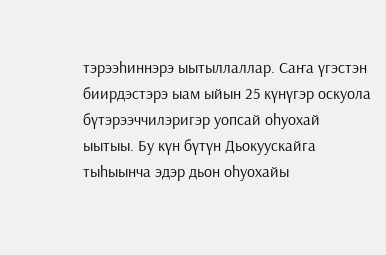тэрээһиннэрэ ыытыллаллар. Саҥа үгэстэн биирдэстэрэ ыам ыйын 25 күнүгэр оскуола бүтэрээччилэригэр уопсай оһуохай ыытыы. Бу күн бүтүн Дьокуускайга тыһыынча эдэр дьон оһуохайы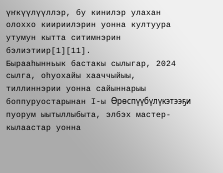үҥкүүлүүллэр, бу кинилэр улахан олоххо киириилэрин уонна култуура утумун кытта ситимнэрин бэлиэтиир[1][11].
Бырааһынньык бастакы сылыгар, 2024 сылга, оһуохайы хааччыйыы, тиллиннэрии уонна сайыннарыы боппуруостарынан I-ы Өрөспүүбүлүкэтээҕи пуорум ыытыллыбыта, элбэх мастер-кылаастар уонна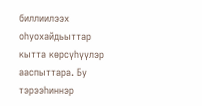биллиилээх оһуохайдьыттар кытта көрсүһүүлэр ааспыттара. Бу тэрээһиннэр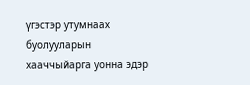үгэстэр утумнаах буолууларын хааччыйарга уонна эдэр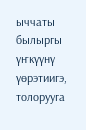ыччаты былыргы үҥкүүнү үөрэтиигэ, толорууга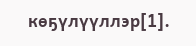көҕүлүүллэр[1].